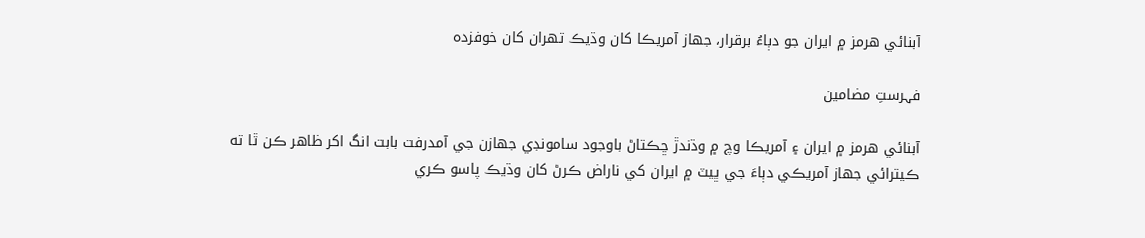آبنائي هرمز ۾ ايران جو دٻاءُ برقرار، جهاز آمريڪا کان وڌيڪ تهران کان خوفزده

فہرستِ مضامین

آبنائي هرمز ۾ ايران ۽ آمريڪا وچ ۾ وڌندڙ ڇڪتاڻ باوجود سامونڊي جهازن جي آمدرفت بابت انگ اکر ظاهر ڪن ٿا ته ڪيترائي جهاز آمريڪي دٻاءَ جي ڀيٽ ۾ ايران کي ناراض ڪرڻ کان وڌيڪ پاسو ڪري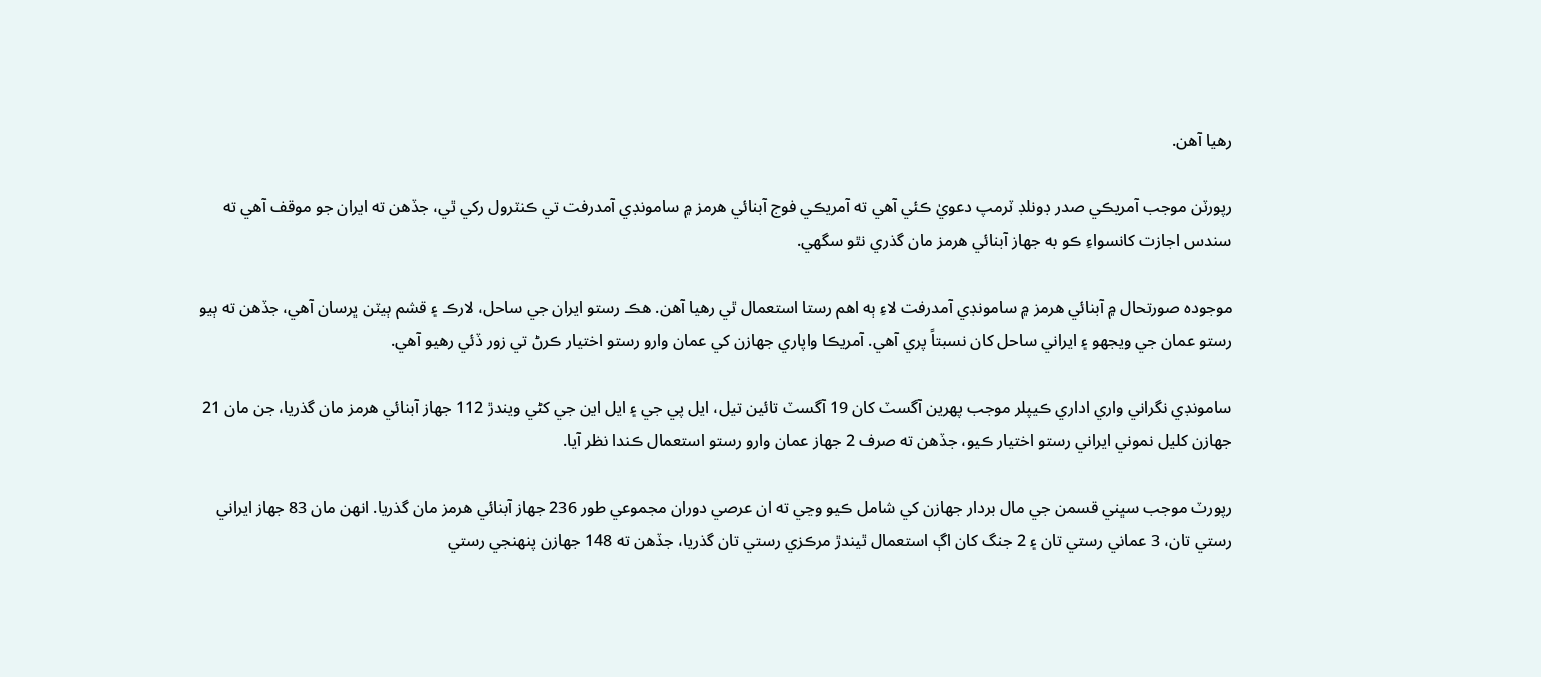رهيا آهن.

رپورٽن موجب آمريڪي صدر ڊونلڊ ٽرمپ دعويٰ ڪئي آهي ته آمريڪي فوج آبنائي هرمز ۾ سامونڊي آمدرفت تي ڪنٽرول رکي ٿي، جڏهن ته ايران جو موقف آهي ته سندس اجازت کانسواءِ ڪو به جهاز آبنائي هرمز مان گذري نٿو سگهي.

موجوده صورتحال ۾ آبنائي هرمز ۾ سامونڊي آمدرفت لاءِ ٻه اهم رستا استعمال ٿي رهيا آهن. هڪ رستو ايران جي ساحل، لارڪ ۽ قشم ٻيٽن ڀرسان آهي، جڏهن ته ٻيو رستو عمان جي ويجهو ۽ ايراني ساحل کان نسبتاً پري آهي. آمريڪا واپاري جهازن کي عمان وارو رستو اختيار ڪرڻ تي زور ڏئي رهيو آهي.

سامونڊي نگراني واري اداري ڪيپلر موجب پهرين آگسٽ کان 19 آگسٽ تائين تيل، ايل پي جي ۽ ايل اين جي کڻي ويندڙ 112 جهاز آبنائي هرمز مان گذريا، جن مان 21 جهازن کليل نموني ايراني رستو اختيار ڪيو، جڏهن ته صرف 2 جهاز عمان وارو رستو استعمال ڪندا نظر آيا.

رپورٽ موجب سڀني قسمن جي مال بردار جهازن کي شامل ڪيو وڃي ته ان عرصي دوران مجموعي طور 236 جهاز آبنائي هرمز مان گذريا. انهن مان 83 جهاز ايراني رستي تان، 3 عماني رستي تان ۽ 2 جنگ کان اڳ استعمال ٿيندڙ مرڪزي رستي تان گذريا، جڏهن ته 148 جهازن پنهنجي رستي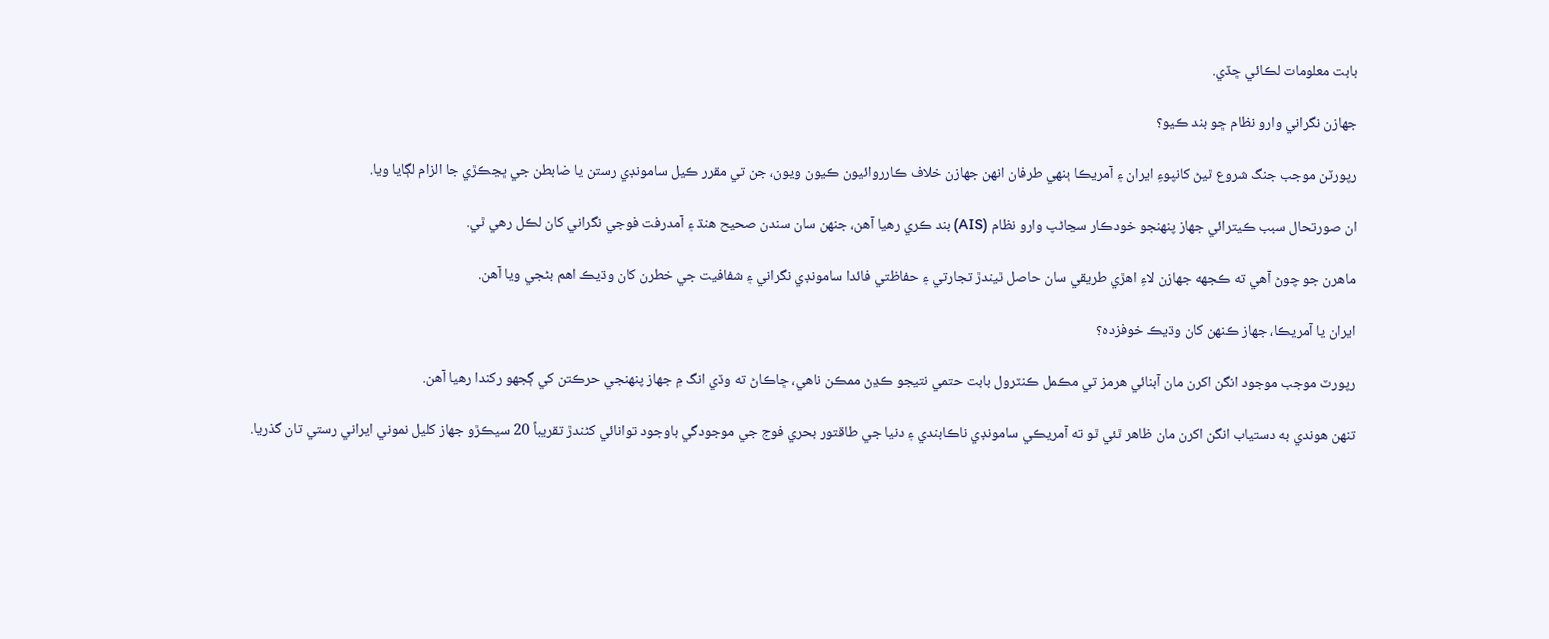بابت معلومات لڪائي ڇڏي.

جهازن نگراني وارو نظام ڇو بند ڪيو؟

رپورٽن موجب جنگ شروع ٿيڻ کانپوءِ ايران ۽ آمريڪا ٻنهي طرفان انهن جهازن خلاف ڪارروائيون ڪيون ويون، جن تي مقرر ڪيل سامونڊي رستن يا ضابطن جي ڀڃڪڙي جا الزام لڳايا ويا.

ان صورتحال سبب ڪيترائي جهاز پنهنجو خودڪار سڃاڻپ وارو نظام (AIS) بند ڪري رهيا آهن، جنهن سان سندن صحيح هنڌ ۽ آمدرفت فوجي نگراني کان لڪل رهي ٿي.

ماهرن جو چوڻ آهي ته ڪجهه جهازن لاءِ اهڙي طريقي سان حاصل ٿيندڙ تجارتي ۽ حفاظتي فائدا سامونڊي نگراني ۽ شفافيت جي خطرن کان وڌيڪ اهم بڻجي ويا آهن.

ايران يا آمريڪا، جهاز ڪنهن کان وڌيڪ خوفزده؟

رپورٽ موجب موجود انگن اکرن مان آبنائي هرمز تي مڪمل ڪنٽرول بابت حتمي نتيجو ڪڍڻ ممڪن ناهي، ڇاڪاڻ ته وڏي انگ ۾ جهاز پنهنجي حرڪتن کي ڳجهو رکندا رهيا آهن.

تنهن هوندي به دستياب انگن اکرن مان ظاهر ٿئي ٿو ته آمريڪي سامونڊي ناڪابندي ۽ دنيا جي طاقتور بحري فوج جي موجودگي باوجود توانائي کڻندڙ تقريباً 20 سيڪڙو جهاز کليل نموني ايراني رستي تان گذريا.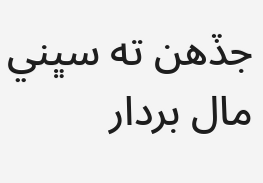جڏهن ته سڀني مال بردار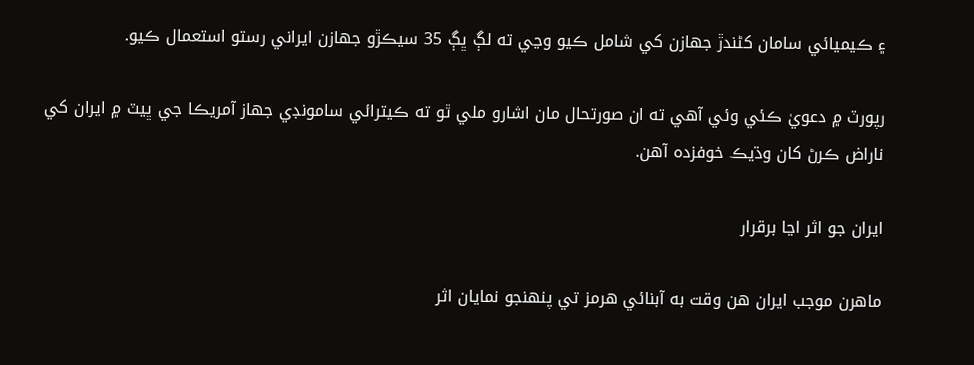۽ ڪيميائي سامان کڻندڙ جهازن کي شامل ڪيو وڃي ته لڳ ڀڳ 35 سيڪڙو جهازن ايراني رستو استعمال ڪيو.

رپورٽ ۾ دعويٰ ڪئي وئي آهي ته ان صورتحال مان اشارو ملي ٿو ته ڪيترائي سامونڊي جهاز آمريڪا جي ڀيٽ ۾ ايران کي ناراض ڪرڻ کان وڌيڪ خوفزده آهن.

ايران جو اثر اڃا برقرار

ماهرن موجب ايران هن وقت به آبنائي هرمز تي پنهنجو نمايان اثر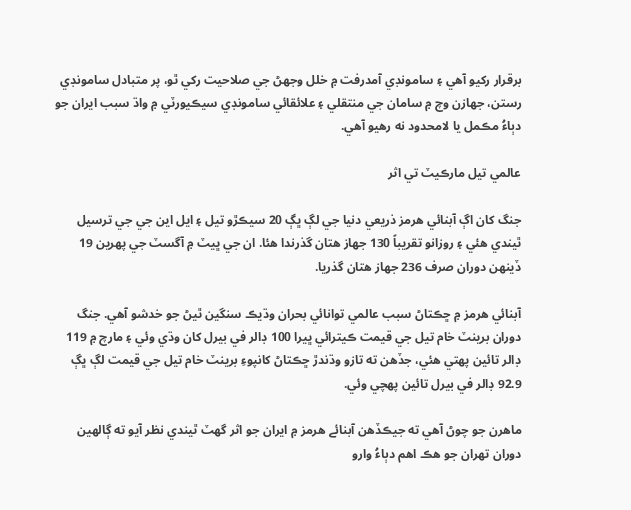برقرار رکيو آهي ۽ سامونڊي آمدرفت ۾ خلل وجهڻ جي صلاحيت رکي ٿو، پر متبادل سامونڊي رستن، جهازن وچ ۾ سامان جي منتقلي ۽ علائقائي سامونڊي سيڪيورٽي ۾ واڌ سبب ايران جو دٻاءُ مڪمل يا لامحدود نه رهيو آهي.

عالمي تيل مارڪيٽ تي اثر

جنگ کان اڳ آبنائي هرمز ذريعي دنيا جي لڳ ڀڳ 20 سيڪڙو تيل ۽ ايل اين جي جي ترسيل ٿيندي هئي ۽ روزانو تقريباً 130 جهاز هتان گذرندا هئا. ان جي ڀيٽ ۾ آگسٽ جي پهرين 19 ڏينهن دوران صرف 236 جهاز هتان گذريا.

آبنائي هرمز ۾ ڇڪتاڻ سبب عالمي توانائي بحران وڌيڪ سنگين ٿيڻ جو خدشو آهي. جنگ دوران برينٽ خام تيل جي قيمت ڪيترائي ڀيرا 100 ڊالر في بيرل کان وڌي وئي ۽ مارچ ۾ 119 ڊالر تائين پهتي هئي، جڏهن ته تازو وڌندڙ ڇڪتاڻ کانپوءِ برينٽ خام تيل جي قيمت لڳ ڀڳ 92.9 ڊالر في بيرل تائين پهچي وئي.

ماهرن جو چوڻ آهي ته جيڪڏهن آبنائے هرمز ۾ ايران جو اثر گهٽ ٿيندي نظر آيو ته ڳالهين دوران تهران جو هڪ اهم دٻاءُ وارو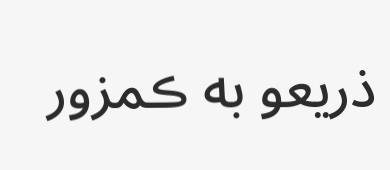ذريعو به ڪمزور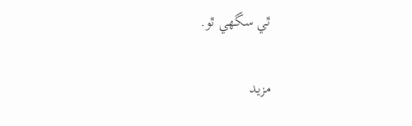ٿي سگهي ٿو.

مزید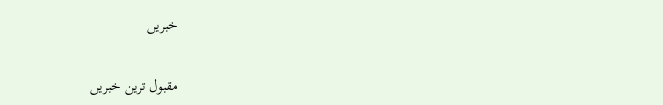خبریں

مقبول ترین خبریں